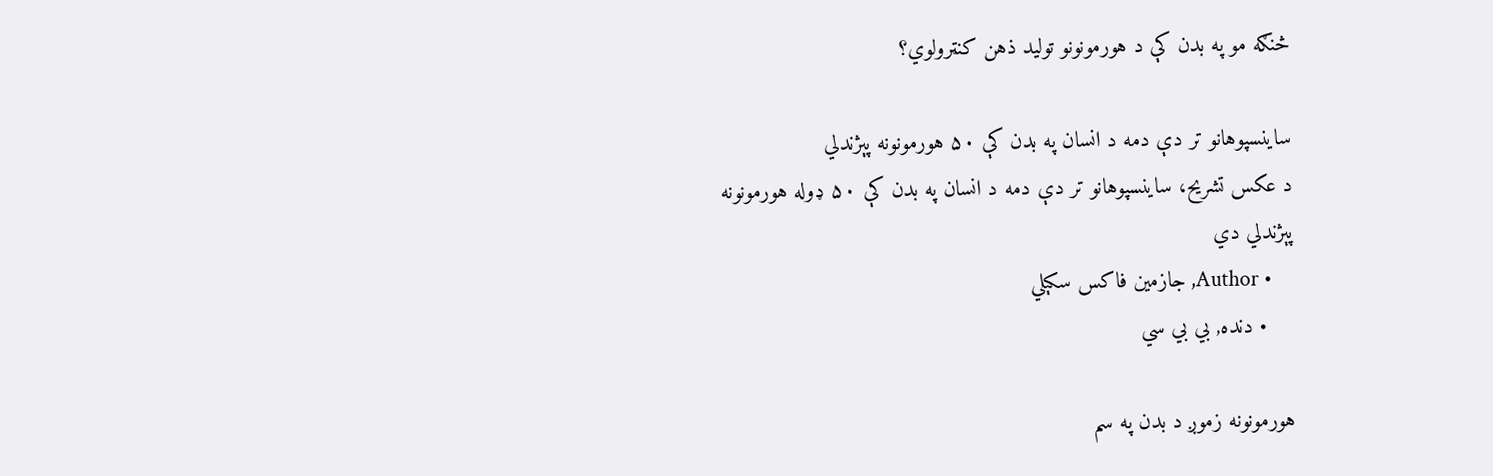څنګه مو په بدن کې د هورمونونو تولید ذهن کنټرولوي؟

ساینسپوهانو تر دې دمه د انسان په بدن کې ۵۰ هورمونونه پېژندلي
د عکس تشریح، ساینسپوهانو تر دې دمه د انسان په بدن کې ۵۰ ډوله هورمونونه پېژندلي دي
    • Author, جازمین فاکس سکېلي
    • دنده, بي‌ بي سي

هورمونونه زموږ د بدن په سم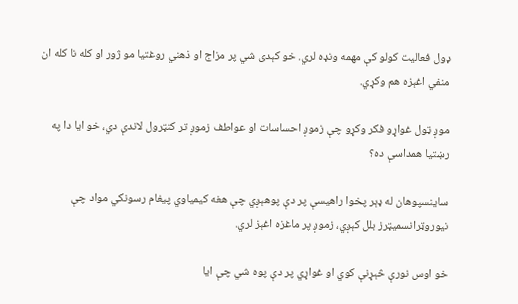ډول فعالیت کولو کې مهمه ونډه لري. خو کېدی شي پر مزاج او ذهني روغتیا مو ژور او کله نا کله ان منفي اغېزه هم وکړي.

موږ ټول غواړو فکر وکړو چې زموږ احساسات او عواطف زموږ تر کنټرول لاندې دي، خو ایا دا په رښتیا همداسې ده؟

ساینسپوهان له ډېر پخوا راهیسې پر دې پوهېږي چې هغه کیمیاوي پیغام رسونکي مواد چې نیوروټرانسمیټرز بلل کېږي، زموږ پر ماغزه اغېز لري.

خو اوس نورې څېړنې کوي او غواړي پر دې پوه شي چې ایا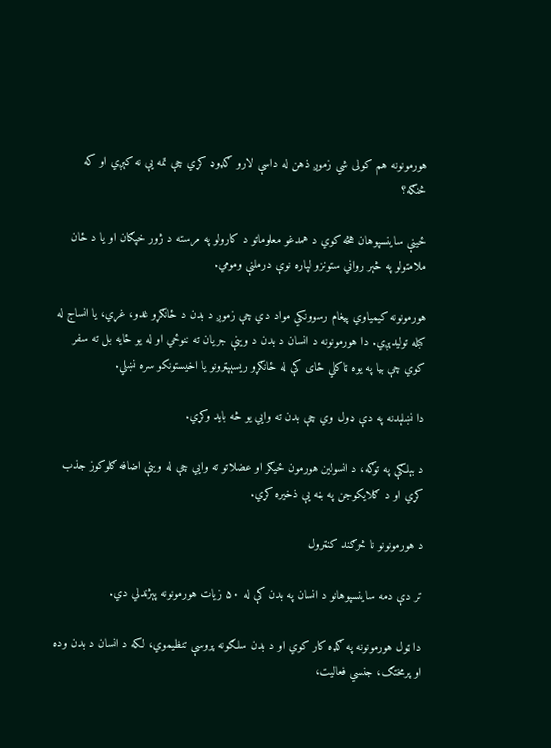هورمونونه هم کولی شي زموږ ذهن له داسې لارو ګډوډ کړي چې تمه یې نه کېږي او که څنګه؟

ځینې ساینسپوهان هڅه کوي د همدغو معلوماتو د کارولو په مرسته د ژور خپګان او یا د ځان ملامتولو په څېر رواني ستونزو لپاره نوې درملنې ومومي.

هورمونونه کیمیاوي پیغام رسوونکي مواد دي چې زموږ د بدن د ځانګړو غدو، غړي، یا انساج له کبله تولیدېږي. دا هورمونونه د انسان د بدن د وینې جریان ته ننوځي او له یو ځایه بل ته سفر کوي چې بیا په یوه ټاکلي ځای کې له ځانګړو ریسېپټرونو یا اخیستونکو سره نښلي.

دا نښلېدنه په دې ډول وي چې بدن ته وايي یو څه باید وکړي.

د بېلګې په توګه، د انسولین هورمون ځیګر او عضلاتو ته وایي چې له وینې اضافه ګلوکوز جذب کړي او د ګلایکوجن په بڼه یې ذخیره کړي.

د هورمونونو نا څرګند کنټرول

تر دې دمه ساینسپوهانو د انسان په بدن کې له ۵۰ زیات هورمونونه پېژندلي دي.

دا ټول هورمونونه په ګډه کار کوي او د بدن سلګونه پروسې تنظیموي، لکه د انسان د بدن وده او پرمختګ، جنسي فعالیت،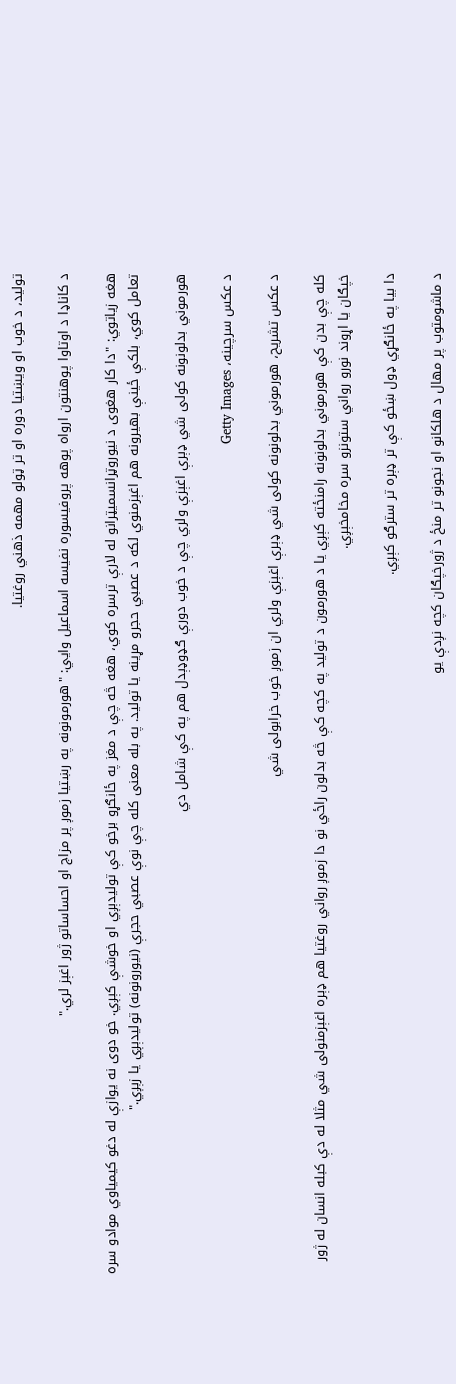تولید، د خوب او ویښتیا دوره او تر ټولو مهمه ذهني روغتیا.

د کاناډا د اوتاوا پوهنتون ارواه پوهه پروفیسوره نفیسه اسماعیل وایي: "هورمونونه په رښتیا زموږ پر مزاج او احساساتو ژور اغېز لري."

هغه زیاتوي: "دا کار هغوی د نیوروټرانسمیټرانو له لارې ترسره کوي، هغه څه چې د مغز په ځانګړو برخو کې تولیدېږي او خوشې کېږي. خو دوی نه یوازې له دغو کیمیاوي موادو سره تعامل کوي، بلکې ځینې بهیرونه هم اغېزمنوي لکه د عصبي حجرو مړینه یا تولید. په بله معنی کله چې نوې عصبي حجرې (نیورونونه) تولیدېږي یا زېږي."

هورموني بدلونونه کولی شي ډېرې اغېزې ولري چې د خوب دورې ګډوډېدل هم په کې شامل دي

د عکس سرچینه، Getty Images

د عکس تشریح، هورموني بدلونونه کولی شي ډېرې اغېزې ولري ان زموږ خوب خرابولی شي

کله چې بدن کې هورموني بدلونونه رامنځته کېږي یا د هورمون د تولید په کچه کې څه بدلون راځي نو دا زموږ رواني روغتیا هم ډېره اغېزمنولی شي مثلا له دې کبله انسان له ژور خپګان یا اړوند نورو رواني ستونزو سره مخامخېږي.

دا بیا په ځانګړي ډول ښځو کې تر ډېره تر سترګو کېږي.

د ماشومتوب پر مهال د هلکانو او نجونو تر منځ د ژورخپګان کچه نږدې یو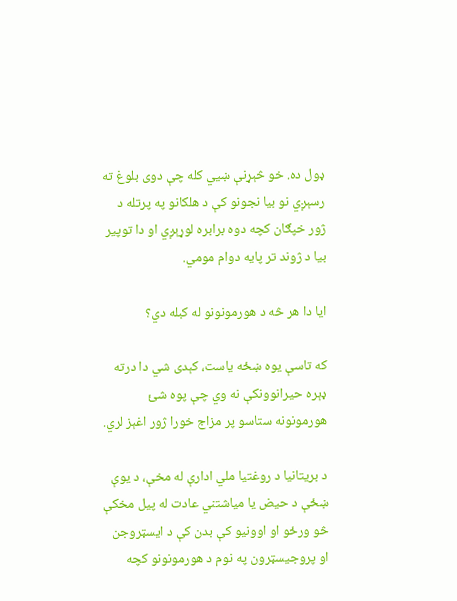ډول ده. خو څېړنې ښيي کله چې دوی بلوغ ته رسېږي نو بیا نجونو کې د هلکانو په پرتله د ژور خپګان کچه دوه برابره لوړېږي او دا توپیر بیا د ژوند تر پایه دوام مومي.

ایا دا هر څه د هورمونونو له کبله دي؟

که تاسې یوه ښځه یاست، کېدی شي دا درته ډېره حیرانوونکې نه وي چې پوه شئ هورمونونه ستاسو پر مزاج خورا ژور اغېز لري.

د بریتانیا د روغتیا ملي ادارې له مخې، د یوې ښځې د حیض یا میاشتني عادت له پیل مخکې څو ورځو او اوونیو کې بدن کې د ایسټروجن او پروجیسټرون په نوم د هورمونونو کچه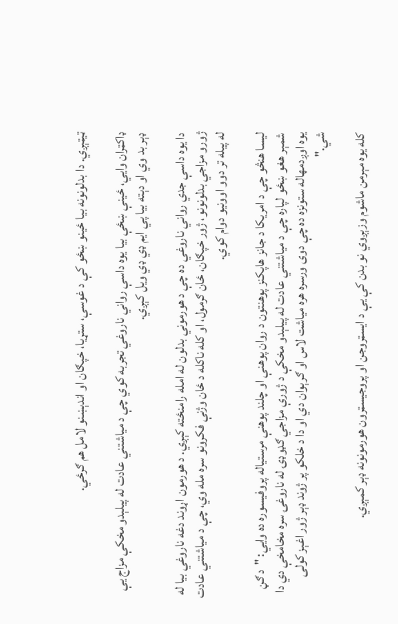ټیټېږي. دا بدلونونه بیا ځینو ښځو کې د غوسې، ستړیا، خپګان او اندېښنو لامل هم ګرځي.

ډاکټران وایي، ځینې ښځې بیا یوه داسې رواني ناروغي تجربه کوي چې د میاشتني عادت له پیلېدو مخکې مزاج یې ډېر بد وي او دېته بیا پي ایم ډي ډي ویل کېږي.

دا یوه داسې جدي رواني ناروغي ده چې د هورموني بدلون له امله رامنځته کېږي. د هورمون اړوند دغه ناروغي بیا له ژورو مزاجي بدلونونو، ژور خپګان، ځان ګرمول، او کله ناکله د ځان‌ وژنې فکرونو سره مله وي، چې د میاشتني عادت له پیله تر دوو اوونیو دوام کوي.

لیسا هنڅو چې د امریکا د جانز هاپکنز پوهنتون د روان‌ پوهنې او چلند پوهنې مرستیاله پروفیسوره ده وایي: "د ګڼ شمېر هغو ښځو لپاره چې د میاشتني عادت له پیلېدو مخکې د ژورې مزاجي ګډوډۍ له ناروغۍ سره مخامخې دي دا یوه اوږدمهاله ستونزه ده چې دوی ورسره هره میاشت لاس او ګرېوان دي او دا د خلکو پر ژوند ‌ډېر ژور اغېز کولی شي."

کله یوه مېرمن ماشوم وزېږوي نو بدن کې یې د ایسټروجن او پروجیسټرون هورمونونه ډېر کمېږي.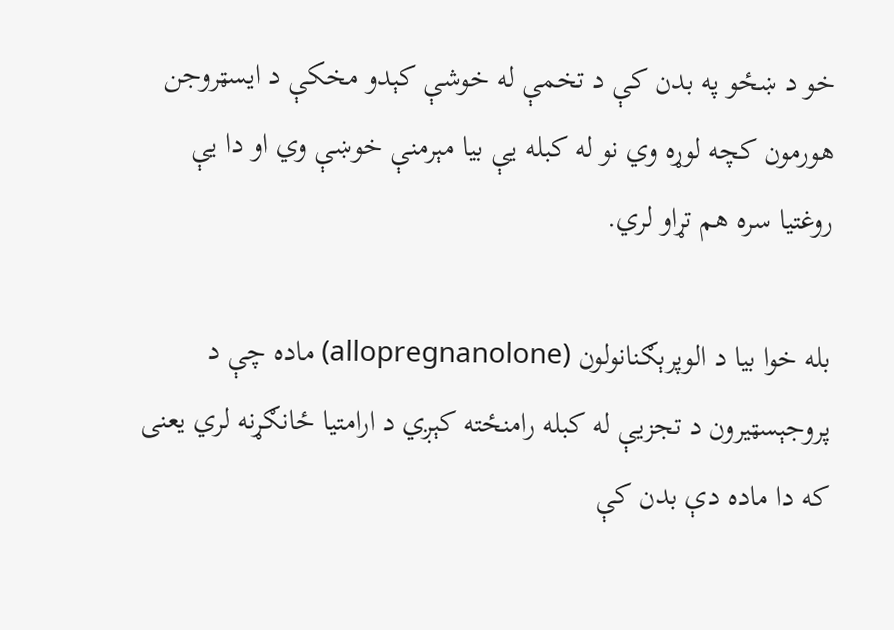خو د ښځو په بدن کې د تخمې له خوشې کېدو مخکې د ایسټروجن هورمون کچه لوړه وي‌ نو له کبله یې بیا مېرمنې خوښې وي او دا یې روغتیا سره هم تړاو لري.

بله خوا بیا د الوپرېګنانولون (allopregnanolone) ماده چې د پروجېسټیرون د تجزیې له کبله رامنځته کېږي د ارامتیا ځانګړنه لري یعنی که دا ماده دې بدن کې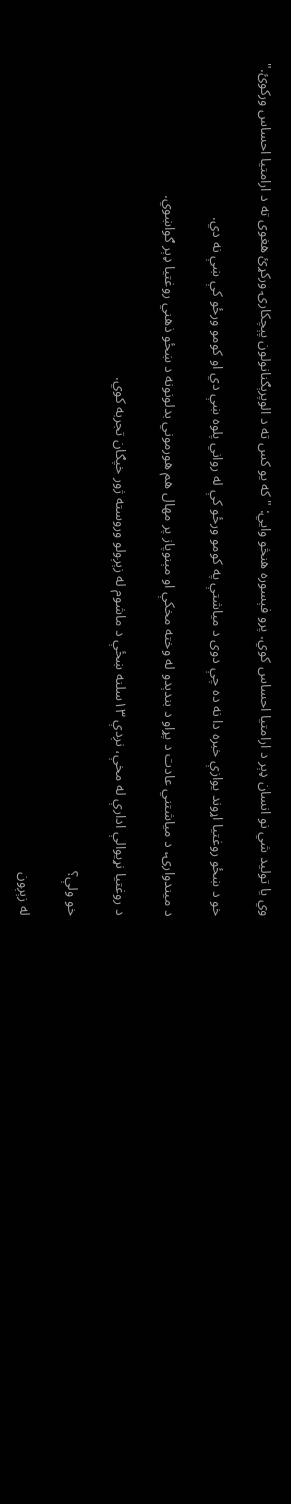وي‌ یا تولید شي‌ نو انسان ډېر د ارامتیا احساس کوي. پرو فېسوره هنڅو وایي: "که یو کس ته د الوپرېګنانولون پېچکارۍ ورکړئ هغوی ته د ارامتیا احساس ورکوئ."

خو د ښځو روغتیا اړوند یوازې خبره دا نه ده چې دوی د میاشتې په کومو ورځو کې له رواني‌ پلوه ښې دي‌ او کومو ورځو کې ښې نه دي.

د میندوارۍ، د میاشتني عادت د پړاو د بندېدو له وخته مخکې او مېنوپاز پر مهال هم هورموني بدلونونه د ښځو ذهني روغتیا ډېر ګواښوي.

د روغتیا نړیوالې ادارې له مخې، نږدې ۱۳سلنه ښځې د ماشوم له زېږولو وروسته ژور خپګان تجربه کوي.

خو ولې؟

له زېږون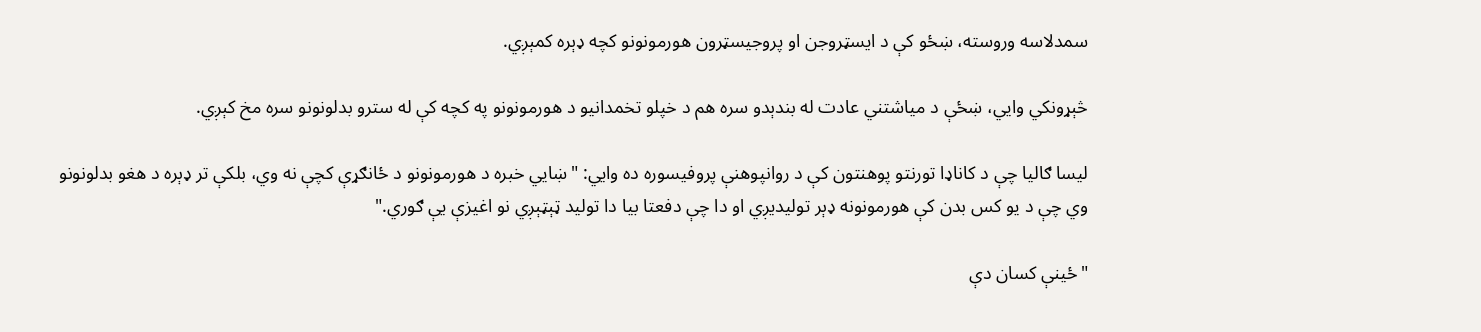سمدلاسه وروسته، ښځو کې د ایسټروجن او پروجیسټرون هورمونونو کچه ډېره کمېږي.

څېړونکي وایي، ښځې د میاشتني عادت له بندېدو سره هم د خپلو تخمدانیو د هورمونونو په کچه کې له سترو بدلونونو سره مخ کېږي.

لیسا ګالیا چې د کاناډا تورنتو پوهنتون کې د روانپوهنې پروفیسوره ده وایي: "ښايي خبره د هورمونونو د ځانګړې کچې نه وي، بلکې تر ډېره د هغو بدلونونو وي چې د یو کس بدن کې هورمونونه ډېر تولیدیږي‌ او دا چې دفعتا بیا دا تولید ټېټېږي نو اغیزې یې ګوري."

"ځینې کسان دې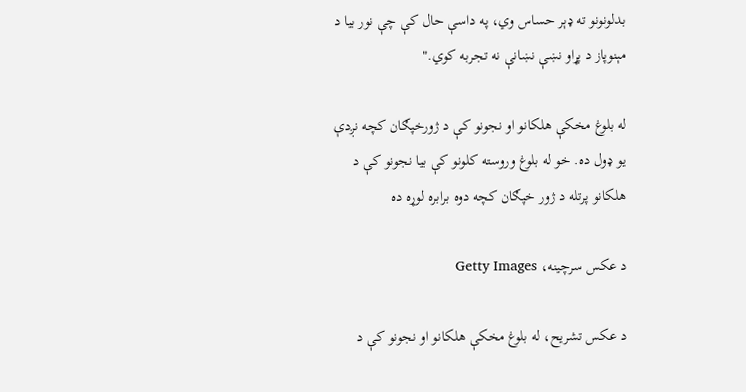بدلونونو ته ډېر حساس وي، په داسې حال کې چې نور بیا د مېنوپاز د پړاو نښې نښانې نه تجربه کوي."

له بلوغ مخکې هلکانو او نجونو کې د ژورخپګان کچه نږدې یو ډول ده. خو له بلوغ وروسته کلونو کې بیا نجونو کې د هلکانو پرتله د ژور خپګان کچه دوه برابره لوړه ده

د عکس سرچینه، Getty Images

د عکس تشریح، له بلوغ مخکې هلکانو او نجونو کې د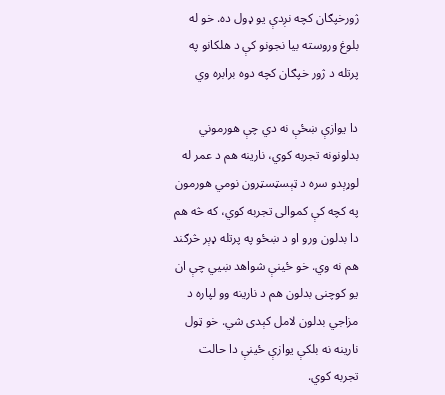ژورخپګان کچه نږدې یو ډول ده. خو له بلوغ وروسته بیا نجونو کې د هلکانو په پرتله د ژور خپګان کچه دوه برابره وي

دا یوازې ښځې نه دي چې هورموني بدلونونه تجربه کوي، نارینه هم د عمر له لوړېدو سره د ټېسټسټرون نومي هورمون په کچه کې کموالی تجربه کوي، که څه هم دا بدلون ورو او د ښځو په پرتله ډېر څرګند هم نه وي. خو ځینې شواهد ښيي چې ان یو کوچنی بدلون هم د نارینه‌ وو لپاره د مزاجي بدلون لامل کېدی شي. خو ټول نارینه نه بلکې یوازې ځینې دا حالت تجربه کوي.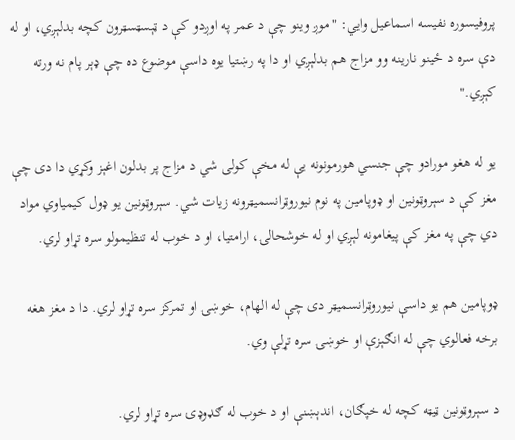پروفیسوره نفیسه اسماعیل وایي: "موږ وینو چې د عمر په اوږدو کې د ټېسټسټرون کچه بدلېږي، او له دې سره د ځینو نارینه‌ وو مزاج هم بدلېږي او دا په رښتیا یوه داسې موضوع ده چې ډېر پام نه ورته کېږي."

یو له هغو مورادو چې جنسي هورمونونه یې له مخې کولی شي د مزاج پر بدلون اغېز وکړي دا دی چې مغز کې د سېروټونین او ډوپامین په نوم نیوروټرانسمیټرونه زیات شي. سېروټونین یو ډول کیمیاوي مواد دي چې په مغز کې پیغامونه لېږي او له خوشحالۍ، ارامتیا، او د خوب له تنظیمولو سره تړاو لري.

ډوپامین هم یو داسې نیوروټرانسمیټر دی چې له الهام، خوښۍ او تمرکز سره تړاو لري. دا د مغز هغه برخه فعالوي چې له انګېزې او خوښۍ سره تړلې وي.

د سېروټونین ټیټه کچه له خپګان، اندېښنې او د خوب له ګډوډۍ سره تړاو لري.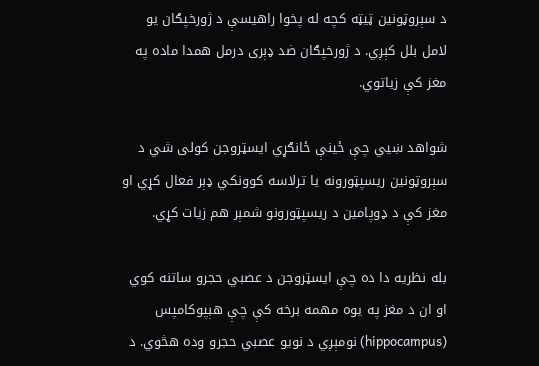د سېروټونین ټیټه کچه له پخوا راهیسې د ژورخپګان یو لامل بلل کېږي. د ژورخپګان ضد ډېری درمل همدا ماده په مغز کې زیاتوي.

شواهد ښيي چې ځینې ځانګړي ایسټروجن کولی شي د سېروټونین ریسپټورونه یا ترلاسه کوونکي ډېر فعال کړي او مغز کې د ډوپامین د ریسپټورونو شمېر هم زیات کړي.

بله نظریه دا ده چې ایسټروجن د عصبي حجرو ساتنه کوي او ان د مغز په یوه مهمه برخه کې چې هېپوکامپس (hippocampus) نومېږي د نویو عصبي حجرو وده هڅوي. د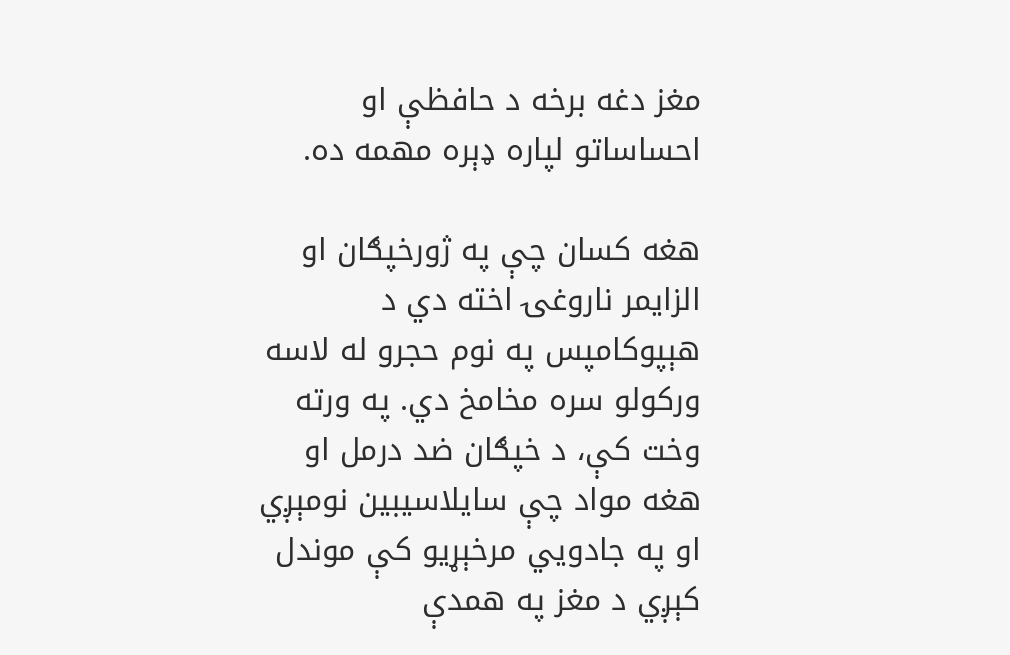مغز دغه برخه د حافظې او احساساتو لپاره ډېره مهمه ده.

هغه کسان چې په ژورخپګان او الزایمر ناروغۍ اخته دي د هېپوکامپس په نوم حجرو له لاسه ورکولو سره مخامخ دي. په ورته وخت کې، د خپګان ضد درمل او هغه مواد چې سایلاسیبین نومېږي او په جادويي مرخېړیو کې موندل کېږي د مغز په همدې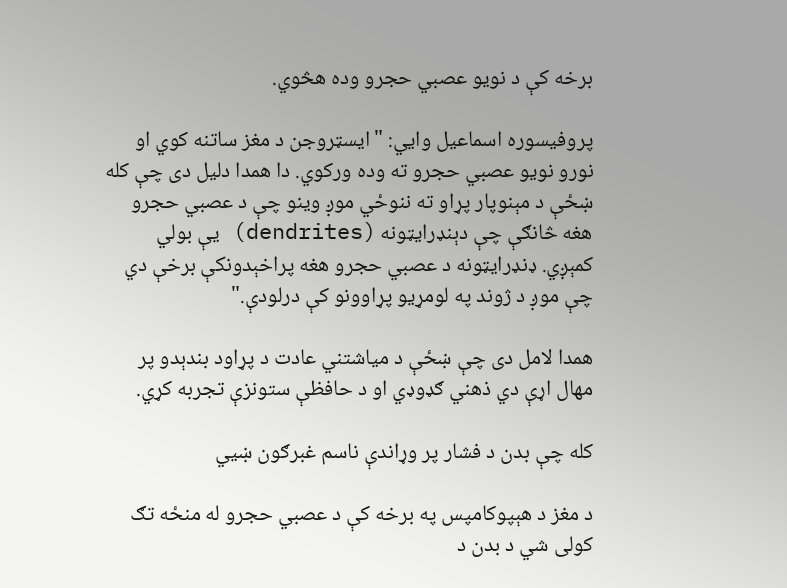برخه کې د نویو عصبي حجرو وده هڅوي.

پروفیسوره اسماعیل وایي: "ایسټروجن د مغز ساتنه کوي او نورو نویو عصبي حجرو ته وده ورکوي. دا همدا دلیل دی چې کله ښځې د مېنوپار پړاو ته ننوځي موږ وینو چې د عصبي حجرو هغه څانګې چې دېنډرایټونه (dendrites) یې بولي کمېږي. ډنډرایټونه د عصبي حجرو هغه پراخېدونکې برخې دي چې موږ د ژوند په لومړیو پړاوونو کې درلودې."

همدا لامل دی چې ښځې د میاشتني عادت د پړاود بندېدو پر مهال اړې دي ذهني ګډوډي او د حافظې ستونزې تجربه کړي.

کله چې بدن د فشار پر وړاندې ناسم غبرګون ښيي

د مغز د هېپوکامپس په برخه کې د عصبي حجرو له منځه تګ کولی شي د بدن د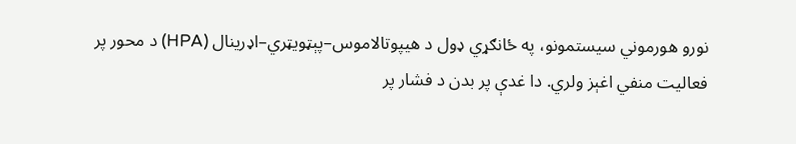نورو هورموني سیستمونو، په ځانګړي ډول د هیپوتالاموس–پېټویټري–اډرینال (HPA) د محور پر فعالیت منفي اغېز ولري. دا غدې پر بدن د فشار پر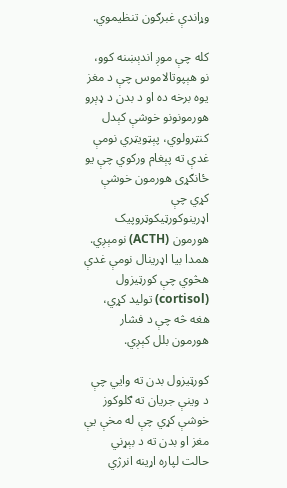وړاندې غبرګون تنظیموي.

کله چې موږ اندېښنه کوو، نو هېپوتالاموس چې د مغز یوه برخه ده او د بدن د ډېرو هورمونونو خوشې کېدل کنټرولوي، پېټویټري نومې غدې ته پېغام ورکوي چې یو ځانګړی هورمون خوشې کړي چې اډرینوکورټیکوټروپیک هورمون (ACTH) نومېږي. همدا بیا اډرینال نومې غدې هڅوي چې کورټیزول (cortisol) تولید کړي، هغه څه چې د فشار هورمون بلل کېږي.

کورټیزول بدن ته وايي چې د وینې جریان ته ګلوکوز خوشې کړي چې له مخې یې مغز او بدن ته د بېړني حالت لپاره اړینه انرژي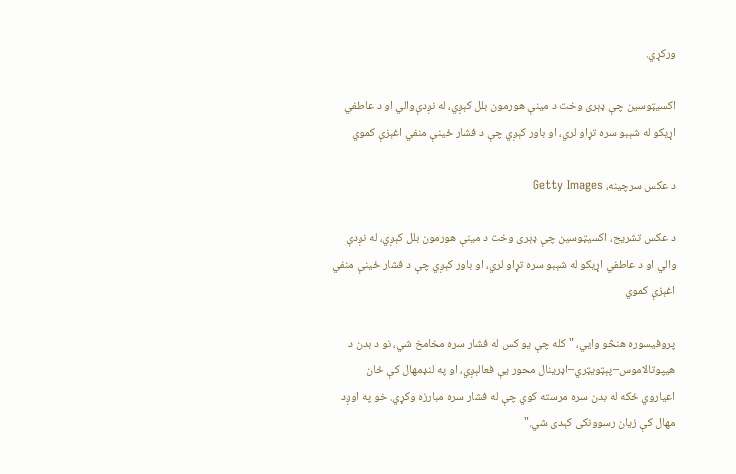ورکړي.

اکسیټو‌‌سین چې ډېری وخت د مینې هورمون بلل کېږي، له نږدې‌والي او د عاطفي اړیکو له شېبو سره تړاو لري، او باور کېږي چې د فشار ځینې منفي اغېزې کموي

د عکس سرچینه، Getty Images

د عکس تشریح، اکسیټو‌‌سین چې ډېری وخت د مینې هورمون بلل کېږي، له نږدې‌ والي او د عاطفي اړیکو له شېبو سره تړاو لري، او باور کېږي چې د فشار ځینې منفي اغېزې کموي

پروفیسوره هنڅو وايي، "کله چې یو کس له فشار سره مخامخ شي، نو د بدن د هیپوتالاموس–پېټویټري–اډرینال محور یې فعالېږي، او په لنډمهال کې ځان اعیاروي ځکه له بدن سره مرسته کوي چې له فشار سره مبارزه وکړي. خو په اوږد مهال کې زیان رسوونکی کېدی شي."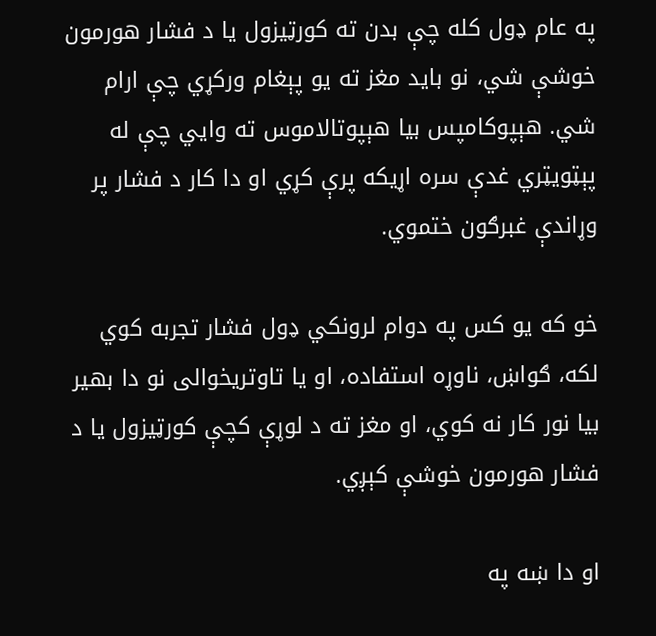په عام ډول کله چې بدن ته کورټیزول یا د فشار هورمون خوشې شي، نو باید مغز ته یو پېغام ورکړي چې ارام شي. هېپوکامپس بیا هېپوتالاموس ته وايي چې له پېټویټري غدې سره اړیکه پرې کړي او دا کار د فشار پر وړاندې غبرګون ختموي.

خو که یو کس په دوام لرونکي ډول فشار تجربه کوي لکه، ګواښ، ناوړه استفاده، او یا تاوتریخوالی نو دا بهیر بیا نور کار نه کوي، او مغز ته د لوړې کچې کورټیزول یا د فشار هورمون خوشې کېږي.

او دا ښه په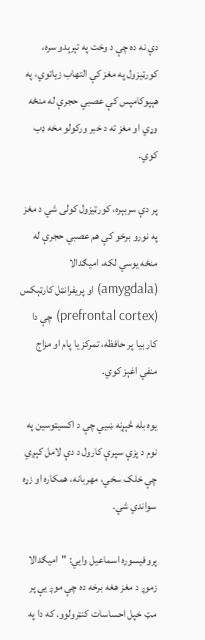دې نه ده چې د وخت په تېرېدو سره، کورټیزول په مغز کې التهاب زیاتوي، په هېپوکامپس کې عصبي حجرې له منځه وړي او مغز ته د خبر ورکولو مخه ډب کوي.

پر دې سربېره، کورټیزول کولی شي د مغز په نورو برخو کې هم عصبي حجرې له منځه یوسي لکه، امیګدالا (amygdala) او پریفرانټل کارټېکس (prefrontal cortex) چې دا کار بیا پر حافظه، تمرکز یا پام او مزاج منفي اغېز کوي.

یوه بله څېړنه ښيي چې د اکسیټو‌‌سین په نوم د پزې سپرې کارول د دې لامل کېږي چې خلک سخي، مهربانه، همکاره او زړه سواندي شي.

پروفیسوره اسماعیل وایي: "امیګدالا زموږ د مغز هغه برخه ده چې موږ یې پر مټ خپل احساسات کنټرولوو. که دا په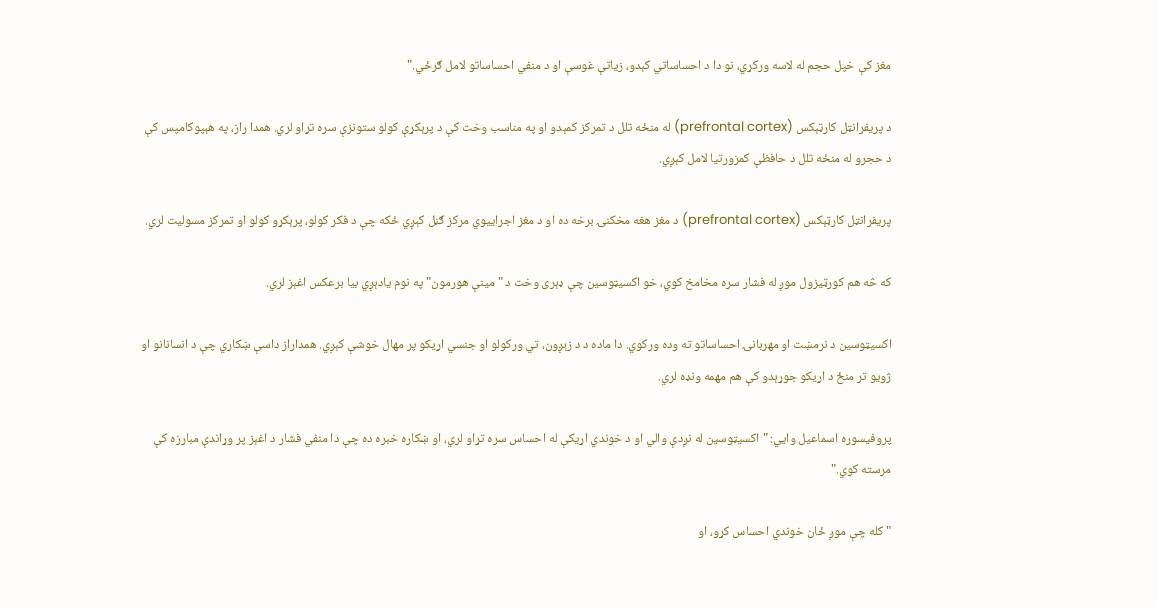مغز کې خپل حجم له لاسه ورکړي، نو دا د احساساتي کېدو، زیاتې غوسې او د منفي احساساتو لامل ګرځي."

د پریفرانټل کارټېکس (prefrontal cortex) له منځه تلل د تمرکز کمېدو او په مناسب وخت کې د پرېکړې کولو ستونزې سره تړاو لري. همدا راز، په هېپوکامپس کې د حجرو له منځه تلل د حافظې کمزورتیا لامل کېږي.

پریفرانټل کارټېکس (prefrontal cortex) د مغز هغه مخکنۍ برخه ده او د مغز اجراییوي مرکز ګڼل کېږي ځکه چې د فکر کولو، پرېکړو کولو او تمرکز مسولیت لري.

که څه هم کورټیزول موږ له فشار سره مخامخ کوي، خو اکسیټو‌‌سین چې ډېری وخت د "مینې هورمون" په نوم یادېږي بیا برعکس اغېز لري.

اکسیټو‌‌سین د نرمښت او مهربانۍ احساساتو ته وده ورکوي. دا ماده د د زېږون، تي ورکولو او جنسي اړيکو پر مهال خوشې کېږي. همداراز داسې ښکاري چې د انسانانو او ژویو تر منځ د اړیکو جوړېدو کې هم مهمه ونډه لري.

پروفیسوره اسماعیل وایي: "اکسیټو‌‌سین له نږدې‌ والي او د خوندي اړیکې له احساس سره تړاو لري، او ښکاره خبره ده چې دا منفي فشار د اغېز پر وړاندې مبارزه کې مرسته کوي."

"کله چې موږ ځان خوندي احساس کړو، او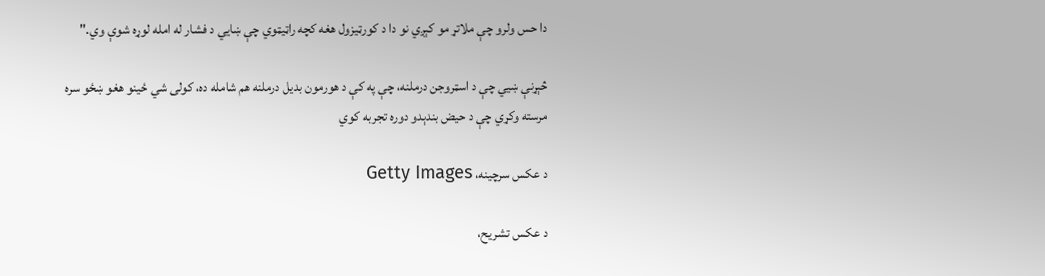دا حس ولرو چې ملاتړ مو کېږي نو دا د کورټیزول هغه کچه راټیټوي چې ښايي د فشار له امله لوړه شوې وي."

څېړنې ښيي چې د اسټروجن درملنه، چې په کې د هورمون بدیل درملنه هم شامله ده، کولی شي ځینو هغو ښځو سره مرسته وکړي چې د حیض بندېدو دوره تجربه کوي

د عکس سرچینه، Getty Images

د عکس تشریح،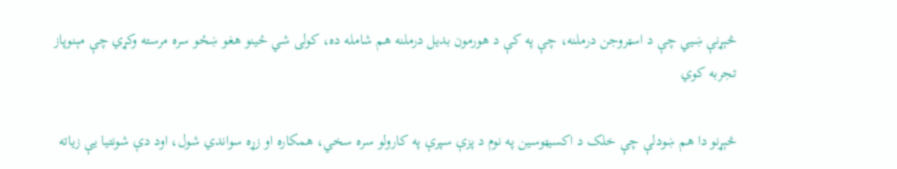څېړنې ښيي چې د اسټروجن درملنه، چې په کې د هورمون بدیل درملنه هم شامله ده، کولی شي ځینو هغو ښځو سره مرسته وکړي چې مېنوپاز تجربه کوي

څېړنو دا هم ښودلې چې خلک د اکسیټو‌‌سین په نوم د پزې سپرې په کارولو سره سخي، همکاره او زړه سواندي شول، اود دې شونتیا یې زیاته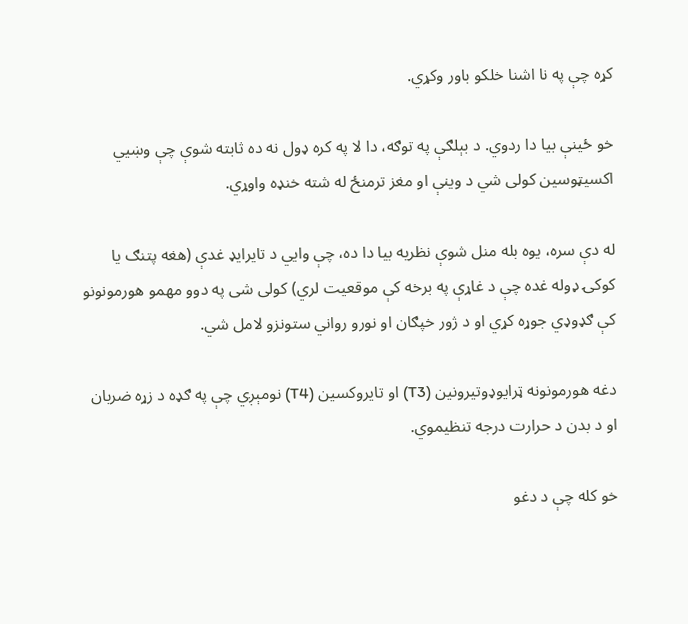کړه چې په نا اشنا خلکو باور وکړي.

خو ځینې بیا دا ردوي. د بېلګې په توګه، دا لا په کره ډول نه ده ثابته شوې چې وښيي اکسیټو‌‌سین کولی شي د وینې او مغز ترمنځ له شته خنډه واوړي.

له دې سره، یوه بله منل شوې نظریه بیا دا ده، چې وایي د تایرایډ غدې (هغه پتنګ یا کوکۍ ډوله غده چې د غاړې په برخه کې موقعیت لري) کولی شی په دوو مهمو هورمونونو کې ګډوډي جوړه کړي او د ژور خپګان او نورو رواني ستونزو لامل شي.

دغه هورمونونه ټرایوډوتیرونین (T3) او تایروکسین (T4) نومېږي چې په ګډه د زړه ضربان او د بدن د حرارت درجه تنظیموي.

خو کله چې د دغو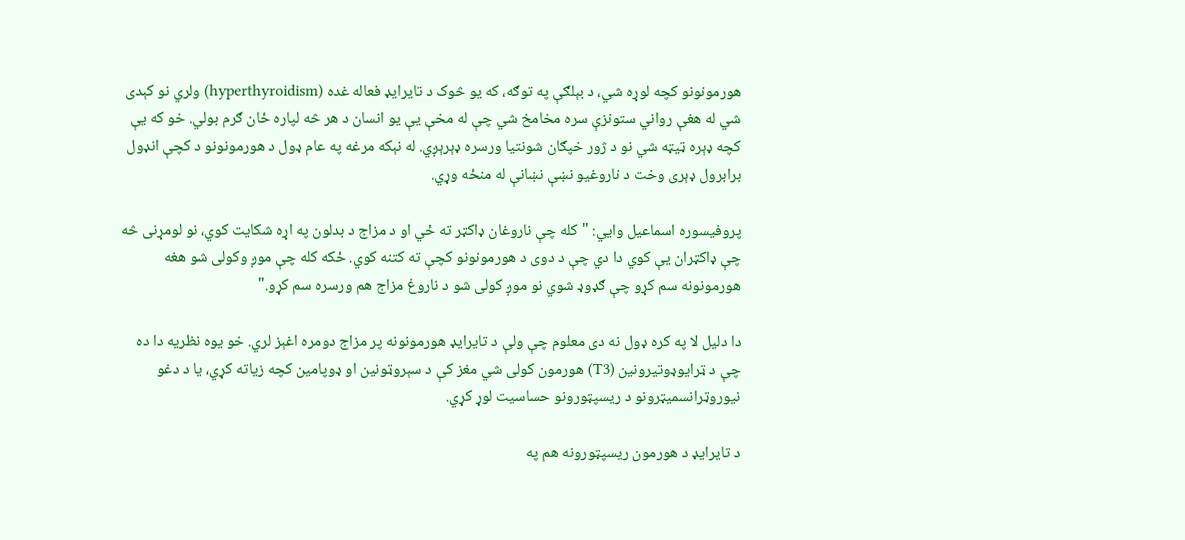هورمونونو کچه لوړه شي، د بېلګې په توګه، که یو څوک د تایرایډ فعاله غده (hyperthyroidism) ولري نو کېدی شي له هغې رواني ستونزې سره مخامخ شي چې له مخې یې یو انسان د هر څه لپاره ځان ګرم بولي. خو که یې کچه ډېره ټيټه شي نو د ژور خپګان شونتیا ورسره ډېرېږي. له نېکه مرغه په عام ډول د هورمونونو د کچې انډول برابرول ډېری وخت د ناروغیو نښې نښانې له منځه وړي.

پروفیسوره اسماعیل وایي: "کله چې ناروغان ډاکټر ته ځي او د مزاج د بدلون په اړه شکایت کوي، نو لومړنی څه چې ډاکټران یې کوي دا دي چې د دوی د هورمونونو کچې ته کتنه کوي. ځکه کله چې موږ وکولی شو هغه هورمونونه سم کړو چې ګډوډ شوي نو موږ کولی شو د ناروغ مزاج هم ورسره سم کړو."

دا دلیل لا په کره ډول نه دی معلوم چې ولې د تایرایډ هورمونونه پر مزاج دومره اغېز لري. خو یوه نظریه دا ده چې د ټرایوډوتیرونین (T3) هورمون کولی شي مغز کې د سېروټونین او ډوپامین کچه زیاته کړي، یا د دغو نیوروټرانسمیټرونو د ریسپټورونو حساسیت لوړ کړي.

د تایرایډ د هورمون ریسپټورونه هم په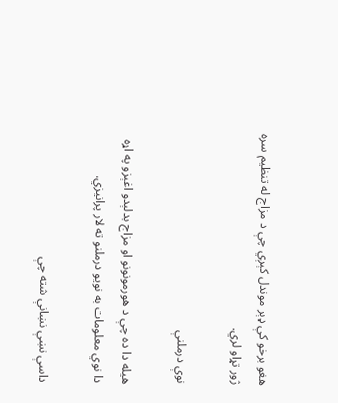هغو برخو کې ډېر موندل کېږي چې د مزاج له تنظیم سره ژور تړاو لري.

نوې درملنې

هیله دا ده چې د هورمونونو او مزاج بدلېدو اغېزو په اړه دا نوي معلومات به نویو درملنو ته لار پرانیزي.

داسې نښې نښانې شته چې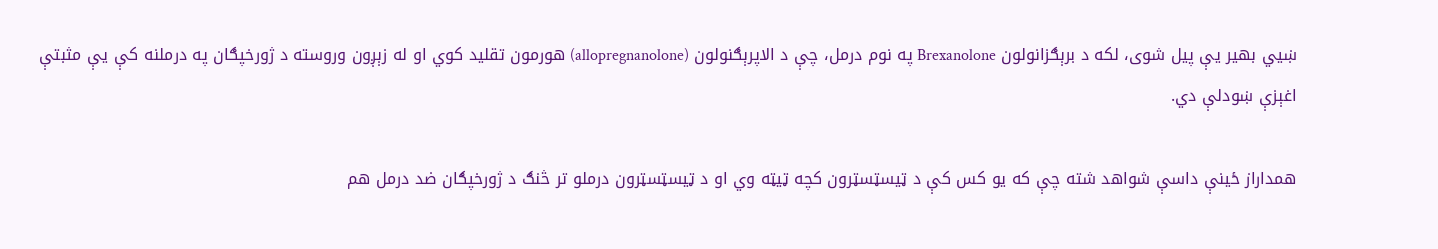ښيي بهیر یې پیل شوی، لکه د برېګزانولون Brexanolone په نوم درمل، چې د الاپرېګنولون (allopregnanolone) هورمون تقلید کوي او له زېږون وروسته د ژورخپګان په درملنه کې یې مثبتې اغېزې ښودلې دي.

همداراز ځینې داسې شواهد شته چې که یو کس کې د ټیسټسټرون کچه ټیټه وي او د ټیسټسټرون درملو تر څنګ د ژورخپګان ضد درمل هم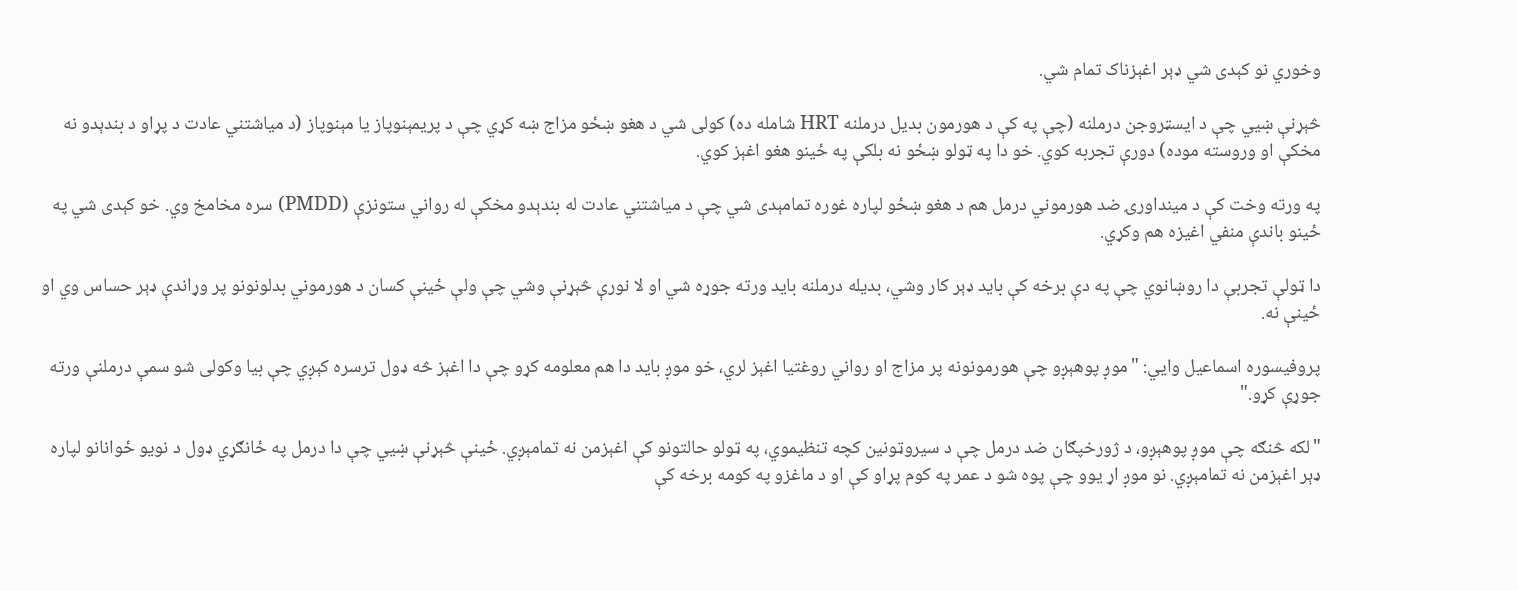وخوري نو کېدی شي ډېر اغېزناک تمام شي.

څېړنې ښيي چې د ایسټروجن درملنه (چې په کې د هورمون بدیل درملنه HRT شامله ده) کولی شي د هغو ښځو مزاج ښه کړي چې د پریمېنوپاز یا مېنوپاز (د میاشتني عادت د پړاو د بندېدو نه مخکې او وروسته موده) دورې تجربه کوي. خو دا په ټولو ښځو نه بلکې په ځینو هغو اغېز کوي.

په ورته وخت کې د مینداورۍ ضد هورموني درمل هم د هغو ښځو لپاره غوره تمامېدی شي چې د میاشتني عادت له بندېدو مخکې له رواني ستونزې (PMDD) سره مخامخ وي. خو کېدی شي په ځینو باندې منفي اغیزه هم وکړي.

دا ټولې تجربې دا روښانوي چې په دې برخه کې باید ډ‌ېر کار وشي، بدیله درملنه باید ورته جوړه شي او لا نورې څېړنې وشي چې ولې ځینې کسان د هورموني بدلونونو پر وړاندې ډېر حساس وي او ځینې نه.

پروفیسوره اسماعیل وایي: "موږ پوهېږو چې هورمونونه پر مزاج او رواني روغتیا اغېز لري، خو موږ باید دا هم معلومه کړو چې دا اغېز څه ډول ترسره کېږي چې بیا وکولی شو سمې درملنې ورته جوړې کړو."

"لکه څنګه چې موږ پوهېږو، د ژورخپګان ضد درمل چې د سیروټونین کچه تنظیموي، په ټولو حالتونو کې اغېزمن نه تمامېږي. ځینې څېړنې ښيي چې دا درمل په ځانګړي ډول د نویو ځوانانو لپاره ډېر اغېزمن نه تمامېږي. نو موږ اړ یوو چې پوه شو د عمر په کوم پړاو کې او د ماغزو په کومه برخه کې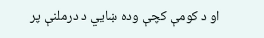او د کومې کچې وده ښايي د درملنې پر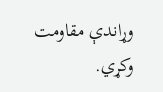وړاندې مقاومت وکړي.